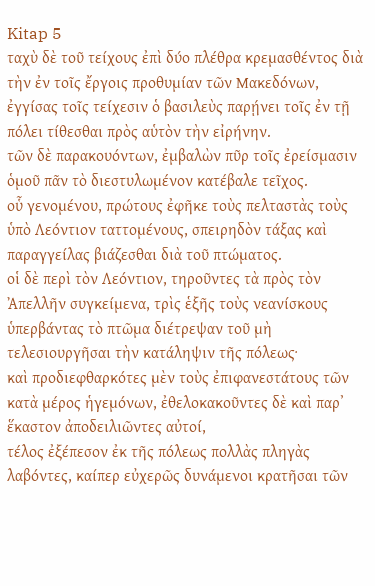Kitap 5
ταχὺ δὲ τοῦ τείχους ἐπὶ δύο πλέθρα κρεμασθέντος διὰ τὴν ἐν τοῖς ἔργοις προθυμίαν τῶν Μακεδόνων, ἐγγίσας τοῖς τείχεσιν ὁ βασιλεὺς παρῄνει τοῖς ἐν τῇ πόλει τίθεσθαι πρὸς αὑτὸν τὴν εἰρήνην.
τῶν δὲ παρακουόντων, ἐμβαλὼν πῦρ τοῖς ἐρείσμασιν ὁμοῦ πᾶν τὸ διεστυλωμένον κατέβαλε τεῖχος.
οὗ γενομένου, πρώτους ἐφῆκε τοὺς πελταστὰς τοὺς ὑπὸ Λεόντιον ταττομένους, σπειρηδὸν τάξας καὶ παραγγείλας βιάζεσθαι διὰ τοῦ πτώματος.
οἱ δὲ περὶ τὸν Λεόντιον, τηροῦντες τὰ πρὸς τὸν Ἀπελλῆν συγκείμενα, τρὶς ἑξῆς τοὺς νεανίσκους ὑπερβάντας τὸ πτῶμα διέτρεψαν τοῦ μὴ τελεσιουργῆσαι τὴν κατάληψιν τῆς πόλεως·
καὶ προδιεφθαρκότες μὲν τοὺς ἐπιφανεστάτους τῶν κατὰ μέρος ἡγεμόνων, ἐθελοκακοῦντες δὲ καὶ παρʼ ἕκαστον ἀποδειλιῶντες αὐτοί,
τέλος ἐξέπεσον ἐκ τῆς πόλεως πολλὰς πληγὰς λαβόντες, καίπερ εὐχερῶς δυνάμενοι κρατῆσαι τῶν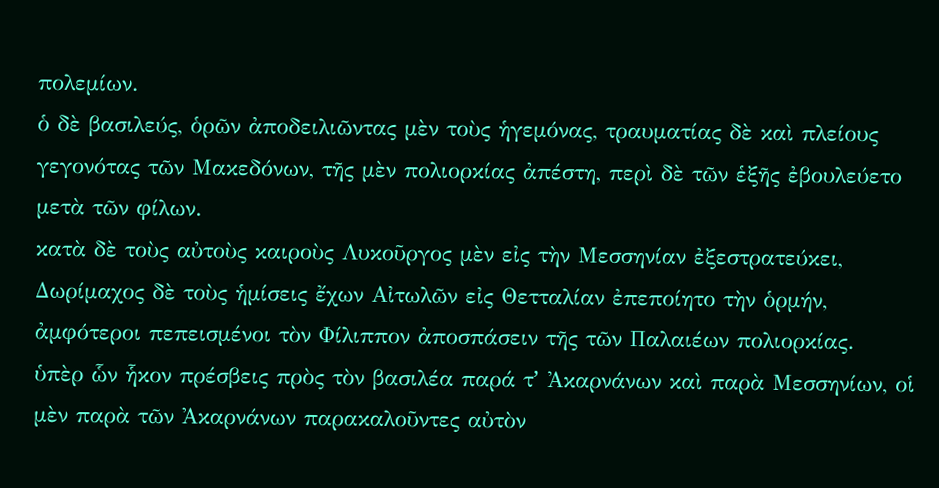πολεμίων.
ὁ δὲ βασιλεύς, ὁρῶν ἀποδειλιῶντας μὲν τοὺς ἡγεμόνας, τραυματίας δὲ καὶ πλείους γεγονότας τῶν Μακεδόνων, τῆς μὲν πολιορκίας ἀπέστη, περὶ δὲ τῶν ἑξῆς ἐβουλεύετο μετὰ τῶν φίλων.
κατὰ δὲ τοὺς αὐτοὺς καιροὺς Λυκοῦργος μὲν εἰς τὴν Μεσσηνίαν ἐξεστρατεύκει, Δωρίμαχος δὲ τοὺς ἡμίσεις ἔχων Αἰτωλῶν εἰς Θετταλίαν ἐπεποίητο τὴν ὁρμήν, ἀμφότεροι πεπεισμένοι τὸν Φίλιππον ἀποσπάσειν τῆς τῶν Παλαιέων πολιορκίας.
ὑπὲρ ὧν ἧκον πρέσβεις πρὸς τὸν βασιλέα παρά τʼ Ἀκαρνάνων καὶ παρὰ Μεσσηνίων, οἱ μὲν παρὰ τῶν Ἀκαρνάνων παρακαλοῦντες αὐτὸν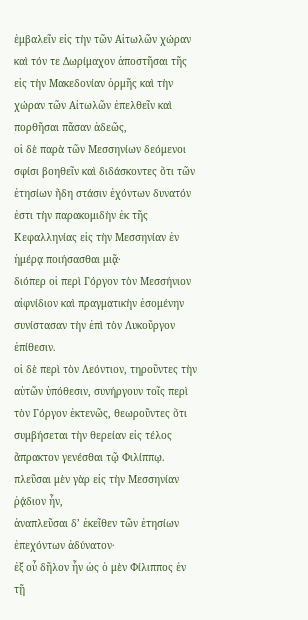ἐμβαλεῖν εἰς τὴν τῶν Αἰτωλῶν χώραν καὶ τόν τε Δωρίμαχον ἀποστῆσαι τῆς εἰς τὴν Μακεδονίαν ὁρμῆς καὶ τὴν χώραν τῶν Αἰτωλῶν ἐπελθεῖν καὶ πορθῆσαι πᾶσαν ἀδεῶς,
οἱ δὲ παρὰ τῶν Μεσσηνίων δεόμενοι σφίσι βοηθεῖν καὶ διδάσκοντες ὅτι τῶν ἐτησίων ἤδη στάσιν ἐχόντων δυνατόν ἐστι τὴν παρακομιδὴν ἐκ τῆς Κεφαλληνίας εἰς τὴν Μεσσηνίαν ἐν ἡμέρᾳ ποιήσασθαι μιᾷ·
διόπερ οἱ περὶ Γόργον τὸν Μεσσήνιον αἰφνίδιον καὶ πραγματικὴν ἐσομένην συνίστασαν τὴν ἐπὶ τὸν Λυκοῦργον ἐπίθεσιν.
οἱ δὲ περὶ τὸν Λεόντιον, τηροῦντες τὴν αὑτῶν ὑπόθεσιν, συνήργουν τοῖς περὶ τὸν Γόργον ἐκτενῶς, θεωροῦντες ὅτι συμβήσεται τὴν θερείαν εἰς τέλος ἄπρακτον γενέσθαι τῷ Φιλίππῳ. πλεῦσαι μὲν γὰρ εἰς τὴν Μεσσηνίαν ῥᾴδιον ἦν,
ἀναπλεῦσαι δʼ ἐκεῖθεν τῶν ἐτησίων ἐπεχόντων ἀδύνατον·
ἐξ οὗ δῆλον ἦν ὡς ὁ μὲν Φίλιππος ἐν τῇ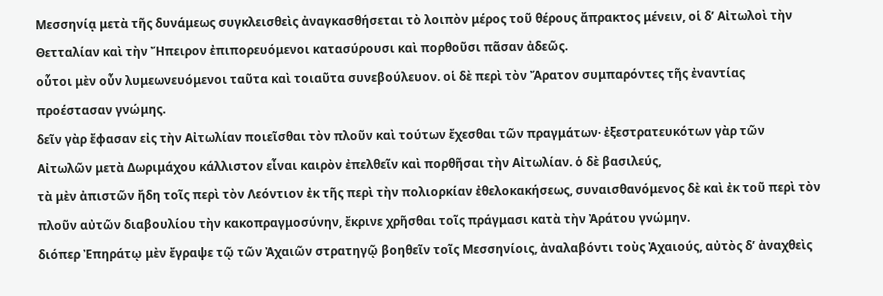Μεσσηνίᾳ μετὰ τῆς δυνάμεως συγκλεισθεὶς ἀναγκασθήσεται τὸ λοιπὸν μέρος τοῦ θέρους ἄπρακτος μένειν, οἱ δʼ Αἰτωλοὶ τὴν Θετταλίαν καὶ τὴν Ἤπειρον ἐπιπορευόμενοι κατασύρουσι καὶ πορθοῦσι πᾶσαν ἀδεῶς.
οὗτοι μὲν οὖν λυμεωνευόμενοι ταῦτα καὶ τοιαῦτα συνεβούλευον. οἱ δὲ περὶ τὸν Ἄρατον συμπαρόντες τῆς ἐναντίας προέστασαν γνώμης.
δεῖν γὰρ ἔφασαν εἰς τὴν Αἰτωλίαν ποιεῖσθαι τὸν πλοῦν καὶ τούτων ἔχεσθαι τῶν πραγμάτων· ἐξεστρατευκότων γὰρ τῶν Αἰτωλῶν μετὰ Δωριμάχου κάλλιστον εἶναι καιρὸν ἐπελθεῖν καὶ πορθῆσαι τὴν Αἰτωλίαν. ὁ δὲ βασιλεύς,
τὰ μὲν ἀπιστῶν ἤδη τοῖς περὶ τὸν Λεόντιον ἐκ τῆς περὶ τὴν πολιορκίαν ἐθελοκακήσεως, συναισθανόμενος δὲ καὶ ἐκ τοῦ περὶ τὸν πλοῦν αὐτῶν διαβουλίου τὴν κακοπραγμοσύνην, ἔκρινε χρῆσθαι τοῖς πράγμασι κατὰ τὴν Ἀράτου γνώμην.
διόπερ Ἐπηράτῳ μὲν ἔγραψε τῷ τῶν Ἀχαιῶν στρατηγῷ βοηθεῖν τοῖς Μεσσηνίοις, ἀναλαβόντι τοὺς Ἀχαιούς, αὐτὸς δʼ ἀναχθεὶς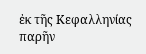ἐκ τῆς Κεφαλληνίας παρῆν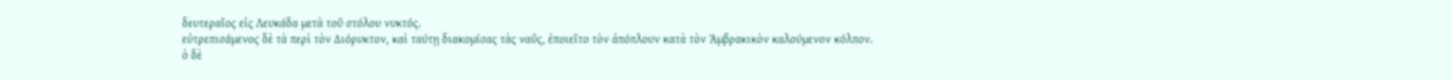δευτεραῖος εἰς Λευκάδα μετὰ τοῦ στόλου νυκτός.
εὐτρεπισάμενος δὲ τὰ περὶ τὸν Διόρυκτον, καὶ ταύτῃ διακομίσας τὰς ναῦς, ἐποιεῖτο τὸν ἀπόπλουν κατὰ τὸν Ἀμβρακικὸν καλούμενον κόλπον.
ὁ δὲ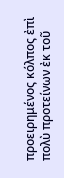προειρημένος κόλπος ἐπὶ πολὺ προτείνων ἐκ τοῦ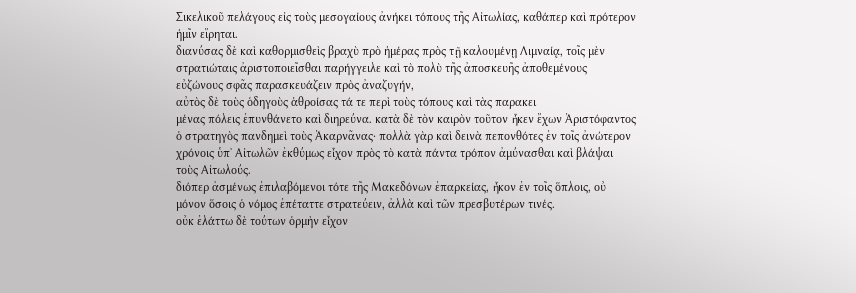Σικελικοῦ πελάγους εἰς τοὺς μεσογαίους ἀνήκει τόπους τῆς Αἰτωλίας, καθάπερ καὶ πρότερον ἡμῖν εἴρηται.
διανύσας δὲ καὶ καθορμισθεὶς βραχὺ πρὸ ἡμέρας πρὸς τῇ καλουμένῃ Λιμναίᾳ, τοῖς μὲν στρατιώταις ἀριστοποιεῖσθαι παρήγγειλε καὶ τὸ πολὺ τῆς ἀποσκευῆς ἀποθεμένους εὐζώνους σφᾶς παρασκευάζειν πρὸς ἀναζυγήν,
αὐτὸς δὲ τοὺς ὁδηγοὺς ἁθροίσας τά τε περὶ τοὺς τόπους καὶ τὰς παρακει
μένας πόλεις ἐπυνθάνετο καὶ διηρεύνα. κατὰ δὲ τὸν καιρὸν τοῦτον ἧκεν ἔχων Ἀριστόφαντος ὁ στρατηγὸς πανδημεὶ τοὺς Ἀκαρνᾶνας· πολλὰ γὰρ καὶ δεινὰ πεπονθότες ἐν τοῖς ἀνώτερον χρόνοις ὑπʼ Αἰτωλῶν ἐκθύμως εἶχον πρὸς τὸ κατὰ πάντα τρόπον ἀμύνασθαι καὶ βλάψαι τοὺς Αἰτωλούς.
διόπερ ἀσμένως ἐπιλαβόμενοι τότε τῆς Μακεδόνων ἐπαρκείας, ἧκον ἐν τοῖς ὅπλοις, οὐ μόνον ὅσοις ὁ νόμος ἐπέταττε στρατεύειν, ἀλλὰ καὶ τῶν πρεσβυτέρων τινές.
οὐκ ἐλάττω δὲ τούτων ὁρμὴν εἶχον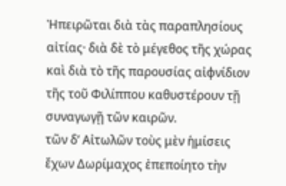Ἠπειρῶται διὰ τὰς παραπλησίους αἰτίας· διὰ δὲ τὸ μέγεθος τῆς χώρας καὶ διὰ τὸ τῆς παρουσίας αἰφνίδιον τῆς τοῦ Φιλίππου καθυστέρουν τῇ συναγωγῇ τῶν καιρῶν.
τῶν δʼ Αἰτωλῶν τοὺς μὲν ἡμίσεις ἔχων Δωρίμαχος ἐπεποίητο τὴν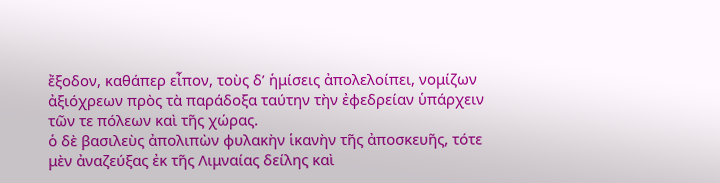ἔξοδον, καθάπερ εἶπον, τοὺς δʼ ἡμίσεις ἀπολελοίπει, νομίζων ἀξιόχρεων πρὸς τὰ παράδοξα ταύτην τὴν ἐφεδρείαν ὑπάρχειν τῶν τε πόλεων καὶ τῆς χώρας.
ὁ δὲ βασιλεὺς ἀπολιπὼν φυλακὴν ἱκανὴν τῆς ἀποσκευῆς, τότε μὲν ἀναζεύξας ἐκ τῆς Λιμναίας δείλης καὶ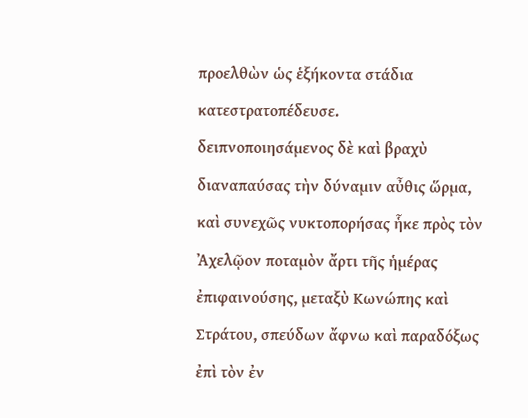προελθὼν ὡς ἑξήκοντα στάδια κατεστρατοπέδευσε.
δειπνοποιησάμενος δὲ καὶ βραχὺ διαναπαύσας τὴν δύναμιν αὖθις ὥρμα, καὶ συνεχῶς νυκτοπορήσας ἧκε πρὸς τὸν Ἀχελῷον ποταμὸν ἄρτι τῆς ἡμέρας ἐπιφαινούσης, μεταξὺ Κωνώπης καὶ Στράτου, σπεύδων ἄφνω καὶ παραδόξως ἐπὶ τὸν ἐν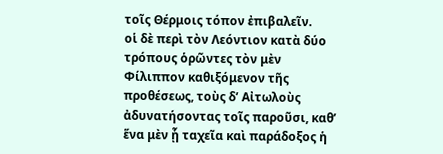τοῖς Θέρμοις τόπον ἐπιβαλεῖν.
οἱ δὲ περὶ τὸν Λεόντιον κατὰ δύο τρόπους ὁρῶντες τὸν μὲν Φίλιππον καθιξόμενον τῆς προθέσεως, τοὺς δʼ Αἰτωλοὺς ἀδυνατήσοντας τοῖς παροῦσι, καθʼ ἕνα μὲν ᾗ ταχεῖα καὶ παράδοξος ἡ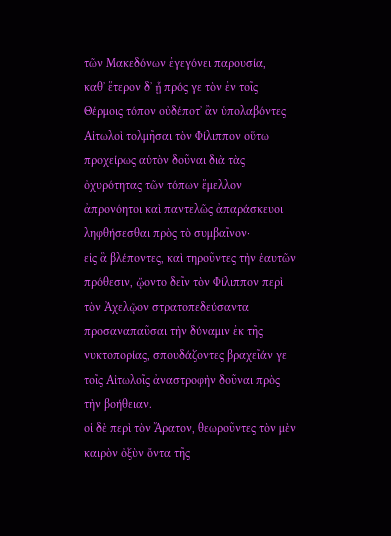τῶν Μακεδόνων ἐγεγόνει παρουσία,
καθʼ ἕτερον δʼ ᾗ πρός γε τὸν ἐν τοῖς Θέρμοις τόπον οὐδέποτʼ ἂν ὑπολαβόντες Αἰτωλοὶ τολμῆσαι τὸν Φίλιππον οὕτω προχείρως αὑτὸν δοῦναι διὰ τὰς ὀχυρότητας τῶν τόπων ἔμελλον ἀπρονόητοι καὶ παντελῶς ἀπαράσκευοι ληφθήσεσθαι πρὸς τὸ συμβαῖνον·
εἰς ἃ βλέποντες, καὶ τηροῦντες τὴν ἑαυτῶν πρόθεσιν, ᾤοντο δεῖν τὸν Φίλιππον περὶ τὸν Ἀχελῷον στρατοπεδεύσαντα προσαναπαῦσαι τὴν δύναμιν ἐκ τῆς νυκτοπορίας, σπουδάζοντες βραχεῖάν γε τοῖς Αἰτωλοῖς ἀναστροφὴν δοῦναι πρὸς τὴν βοήθειαν.
οἱ δὲ περὶ τὸν Ἄρατον, θεωροῦντες τὸν μὲν καιρὸν ὀξὺν ὄντα τῆς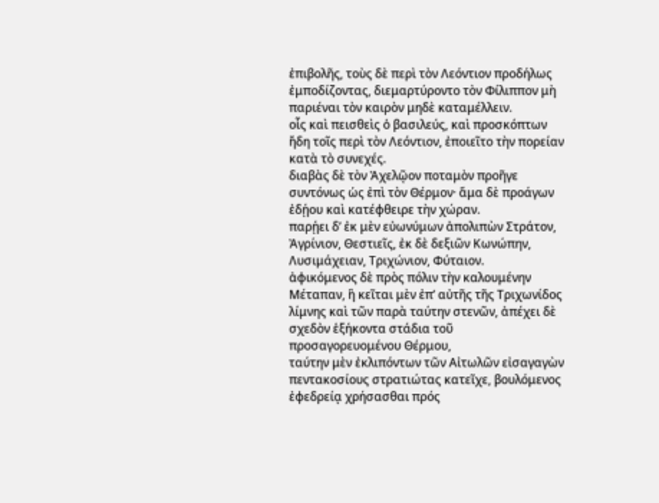ἐπιβολῆς, τοὺς δὲ περὶ τὸν Λεόντιον προδήλως ἐμποδίζοντας, διεμαρτύροντο τὸν Φίλιππον μὴ παριέναι τὸν καιρὸν μηδὲ καταμέλλειν.
οἷς καὶ πεισθεὶς ὁ βασιλεύς, καὶ προσκόπτων ἤδη τοῖς περὶ τὸν Λεόντιον, ἐποιεῖτο τὴν πορείαν κατὰ τὸ συνεχές.
διαβὰς δὲ τὸν Ἀχελῷον ποταμὸν προῆγε συντόνως ὡς ἐπὶ τὸν Θέρμον· ἅμα δὲ προάγων ἐδῄου καὶ κατέφθειρε τὴν χώραν.
παρῄει δʼ ἐκ μὲν εὐωνύμων ἀπολιπὼν Στράτον, Ἀγρίνιον, Θεστιεῖς, ἐκ δὲ δεξιῶν Κωνώπην, Λυσιμάχειαν, Τριχώνιον, Φύταιον.
ἀφικόμενος δὲ πρὸς πόλιν τὴν καλουμένην Μέταπαν, ἣ κεῖται μὲν ἐπʼ αὐτῆς τῆς Τριχωνίδος λίμνης καὶ τῶν παρὰ ταύτην στενῶν, ἀπέχει δὲ σχεδὸν ἑξήκοντα στάδια τοῦ προσαγορευομένου Θέρμου,
ταύτην μὲν ἐκλιπόντων τῶν Αἰτωλῶν εἰσαγαγὼν πεντακοσίους στρατιώτας κατεῖχε, βουλόμενος ἐφεδρείᾳ χρήσασθαι πρός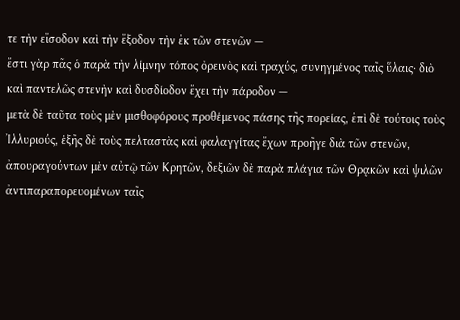τε τὴν εἴσοδον καὶ τὴν ἔξοδον τὴν ἐκ τῶν στενῶν —
ἔστι γὰρ πᾶς ὁ παρὰ τὴν λίμνην τόπος ὀρεινὸς καὶ τραχύς, συνηγμένος ταῖς ὕλαις· διὸ καὶ παντελῶς στενὴν καὶ δυσδίοδον ἔχει τὴν πάροδον —
μετὰ δὲ ταῦτα τοὺς μὲν μισθοφόρους προθέμενος πάσης τῆς πορείας, ἐπὶ δὲ τούτοις τοὺς Ἰλλυριούς, ἑξῆς δὲ τοὺς πελταστὰς καὶ φαλαγγίτας ἔχων προῆγε διὰ τῶν στενῶν, ἀπουραγούντων μὲν αὐτῷ τῶν Κρητῶν, δεξιῶν δὲ παρὰ πλάγια τῶν Θρᾳκῶν καὶ ψιλῶν ἀντιπαραπορευομένων ταῖς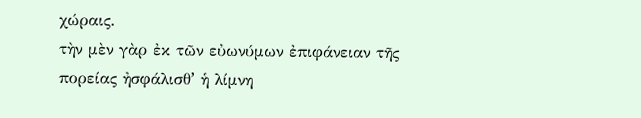χώραις.
τὴν μὲν γὰρ ἐκ τῶν εὐωνύμων ἐπιφάνειαν τῆς πορείας ἠσφάλισθʼ ἡ λίμνη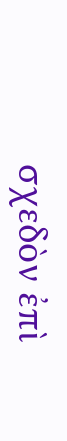σχεδὸν ἐπὶ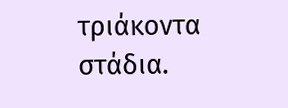τριάκοντα στάδια.